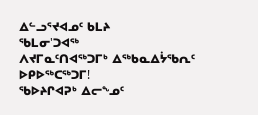ᐃᓪᓗᕐᔪᐊᓄᑦ ᑲᒪᔨ
ᖃᒪᓂ'ᑐᐊᖅ
ᐱᔪᒥᓇᑦᑎᐊᖅᑐᒥᒃ ᐃᖅᑲᓇᐃᔮᖃᕆᑦ ᐅᑭᐅᖅᑕᖅᑐᒥ!
ᖃᐅᔨᒋᐊᕈᒃ ᐃᓕᖕᓄᑦ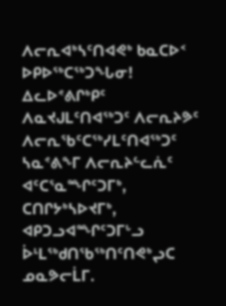ᐱᓕᕆᐊᒃᓴᑦᑎᐊᕙᒃ ᑲᓇᑕᐅᑉ ᐅᑭᐅᖅᑕᖅᑐᖓᓂ! ᐃᓚᐅᕝᕕᒋᒃᑭᑦ ᐱᓇᔪᒍᒪᑦᑎᐊᖅᑐᑦ ᐱᓕᕆᔨᕗᑦ ᐱᓕᕆᖃᑦᑕᖅᓯᒪᑦᑎᐊᖅᑐᑦ ᓴᓇᕝᕕᖕᒥ ᐱᓕᕆᔨᓪᓚᕇᑦ ᐊᑦᑕᕐᓇᙱᑦᑐᒥᒃ, ᑕᑎᒋᔭᒃᓴᐅᔪᒥᒃ, ᐊᑭᑐᓗᐊᙱᑦᑐᒥᒡᓗ ᐆᒻᒪᖅᑯᑎᖃᖅᑎᑦᑎᕙᒃᖢᑕ ᓄᓇᕗᓕᒫᒥ.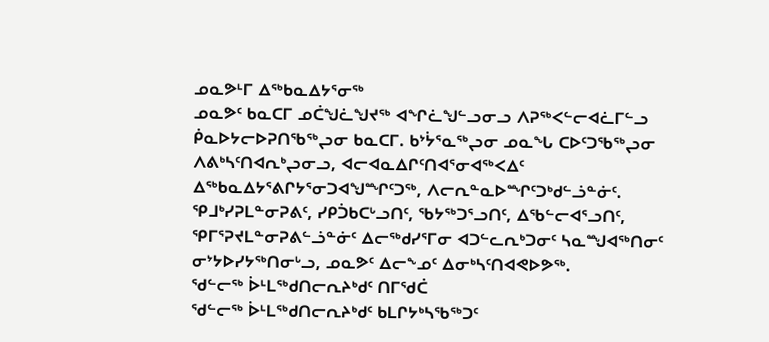ᓄᓇᕗᒻᒥ ᐃᖅᑲᓇᐃᔭᕐᓂᖅ
ᓄᓇᕗᑦ ᑲᓇᑕᒥ ᓄᑖᖑᓛᖑᔪᖅ ᐊᖏᓛᖑᓪᓗᓂᓗ ᐱᕈᖅᐸᓪᓕᐊᓛᒥᓪᓗ ᑮᓇᐅᔭᓕᐅᕈᑎᖃᖅᖢᓂ ᑲᓇᑕᒥ. ᑲᔾᔮᕐᓇᖅᖢᓂ ᓄᓇᖓ ᑕᐅᑦᑐᖃᖅᖢᓂ ᐱᕕᒃᓴᑦᑎᐊᕆᒃᖢᓂᓗ, ᐊᓕᐊᓇᐃᒋᑦᑎᐊᕐᓂᐊᖅᐸᐃᑦ ᐃᖅᑲᓇᐃᔭᕐᕕᒋᔭᕐᓂᑐᐊᖑᙱᑦᑐᖅ, ᐱᓕᕆᓐᓇᐅᙱᑦᑐᒃᑯᓪᓘᓐᓃᑦ. ᕿᒧᒃᓯᕈᒪᓐᓂᕈᕕᑦ, ᓯᑭᑑᑲᑕᒡᓗᑎᑦ, ᖃᔭᖅᑐᕐᓗᑎᑦ, ᐃᖃᓪᓕᐊᕐᓗᑎᑦ, ᕿᒥᕐᕈᔪᒪᓐᓂᕈᕕᓪᓘᓐᓃᑦ ᐃᓕᖅᑯᓯᕐᒥᓂ ᐊᑐᓪᓚᕆᒃᑐᓂᑦ ᓴᓇᙳᐊᖅᑎᓂᑦ ᓂᔾᔭᐅᓯᔭᖅᑎᓂᒡᓗ, ᓄᓇᕗᑦ ᐃᓕᖕᓄᑦ ᐃᓂᒃᓴᑦᑎᐊᕙᐅᕗᖅ.
ᖁᓪᓕᖅ ᐆᒻᒪᖅᑯᑎᓕᕆᔨᒃᑯᑦ ᑎᒥᖁᑖ
ᖁᓪᓕᖅ ᐆᒻᒪᖅᑯᑎᓕᕆᔨᒃᑯᑦ ᑲᒪᒋᔭᒃᓴᖃᖅᑐᑦ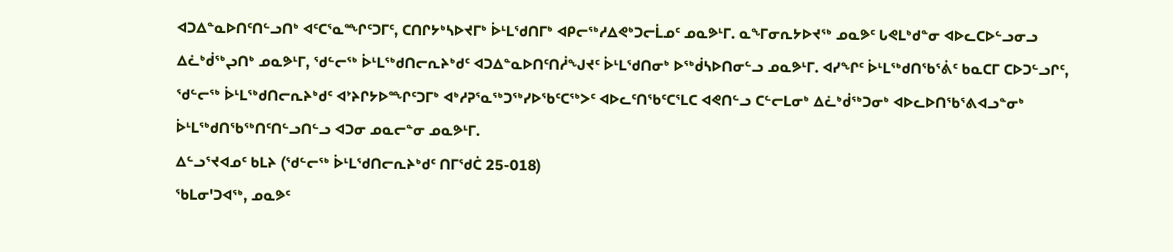ᐊᑐᐃᓐᓇᐅᑎᑦᑎᓪᓗᑎᒃ ᐊᑦᑕᕐᓇᙱᑦᑐᒥᑦ, ᑕᑎᒋᔭᒃᓴᐅᔪᒥᒃ ᐆᒻᒪᖁᑎᒥᒃ ᐊᑭᓕᖅᓱᐃᕙᒃᑐᓕᒫᓄᑦ ᓄᓇᕗᒻᒥ. ᓇᖕᒥᓂᕆᔭᐅᔪᖅ ᓄᓇᕗᑦ ᒐᕙᒪᒃᑯᓐᓂ ᐊᐅᓚᑕᐅᓪᓗᓂᓗ ᐃᓛᒃᑰᖅᖢᑎᒃ ᓄᓇᕗᒻᒥ, ᖁᓪᓕᖅ ᐆᒻᒪᖅᑯᑎᓕᕆᔨᒃᑯᑦ ᐊᑐᐃᓐᓇᐅᑎᑦᑎᓲᖑᔪᑦ ᐆᒻᒪᖁᑎᓂᒃ ᐅᖅᑰᓴᐅᑎᓂᓪᓗ ᓄᓇᕗᒻᒥ. ᐊᓯᖏᑦ ᐆᒻᒪᖅᑯᑎᖃᕐᕖᑦ ᑲᓇᑕᒥ ᑕᐅᑐᓪᓗᒋᑦ, ᖁᓪᓕᖅ ᐆᒻᒪᖅᑯᑎᓕᕆᔨᒃᑯᑦ ᐊᔾᔨᒋᔭᐅᙱᑦᑐᒥᒃ ᐊᒃᓱᕈᕐᓇᖅᑐᖅᓯᐅᖃᑦᑕᖅᐳᑦ ᐊᐅᓚᑦᑎᖃᑦᑕᕐᒪᑕ ᐊᕙᑎᓪᓗ ᑕᓪᓕᒪᓂᒃ ᐃᓛᒃᑰᖅᑐᓂᒃ ᐊᐅᓚᐅᑎᖃᕐᕕᐊᓗᓐᓂᒃ ᐆᒻᒪᖅᑯᑎᖃᖅᑎᑦᑎᓪᓗᑎᓪᓗ ᐊᑐᓂ ᓄᓇᓕᓐᓂ ᓄᓇᕗᒻᒥ.
ᐃᓪᓗᕐᔪᐊᓄᑦ ᑲᒪᔨ (ᖁᓪᓕᖅ ᐆᒻᒪᖁᑎᓕᕆᔨᒃᑯᑦ ᑎᒥᖁᑖ 25-018)
ᖃᒪᓂ'ᑐᐊᖅ, ᓄᓇᕗᑦ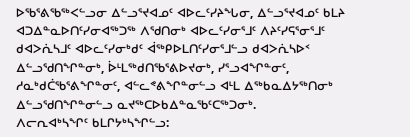ᐅᖃᕐᕕᖃᖅᐸᓪᓗᓂ ᐃᓪᓗᕐᔪᐊᓄᑦ ᐊᐅᓚᑦᓯᔨᖓᓂ, ᐃᓪᓗᕐᔪᐊᓄᑦ ᑲᒪᔨ ᐊᑐᐃᓐᓇᐅᑎᑦᓯᓂᐊᖅᑐᖅ ᐱᖁᑎᓂᒃ ᐊᐅᓚᑦᓯᓂᕐᒧᑦ ᐱᔨᑦᓯᕋᕐᓂᕐᒧᑦ ᑯᐊᐳᕇᓴᒧᑦ ᐊᐅᓚᑦᓯᓂᒃᑯᑦ ᐋᖅᑭᐅᒪᑎᑦᓯᓂᕐᒧᓪᓗ ᑯᐊᐳᕇᓴᐅᑉ ᐃᓪᓗᖁᑎᖏᓐᓂᒃ, ᐆᒻᒪᖅᑯᑎᖃᕐᕕᐅᔪᓂᒃ, ᓯᕐᓗᐊᖏᓐᓂᑦ, ᓱᓇᒃᑯᑖᖃᕐᕕᖏᓐᓂᑦ, ᐊᓪᓚᕝᕕᖏᓐᓂᓪᓗ ᐊᒻᒪ ᐃᖅᑲᓇᐃᔭᖅᑎᓂᒃ ᐃᓪᓗᖁᑎᖏᓐᓂᓪᓗ ᓇᔪᖅᑕᐅᑲᐃᓐᓇᖃᑦᑕᖅᑐᓂᒃ.
ᐱᓕᕆᐊᒃᓴᖏᑦ ᑲᒪᒋᔭᒃᓴᖏᓪᓗ: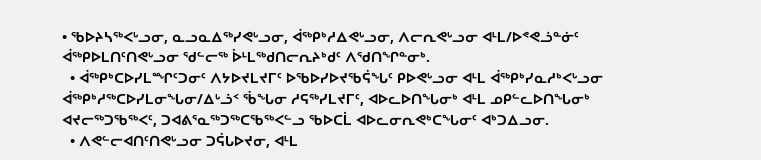• ᖃᐅᔨᓴᖅᐸᒡᓗᓂ, ᓇᓗᓇᐃᖅᓯᕙᒡᓗᓂ, ᐋᖅᑭᒃᓱᐃᕙᒡᓗᓂ, ᐱᓕᕆᕙᒡᓗᓂ ᐊᒻᒪ/ᐅᕝᕙᓘᓐᓃᑦ ᐋᖅᑭᐅᒪᑎᑦᑎᕙᒡᓗᓂ ᖁᓪᓕᖅ ᐆᒻᒪᖅᑯᑎᓕᕆᔨᒃᑯᑦ ᐱᖁᑎᖏᓐᓂᒃ.
  • ᐋᖅᑭᒃᑕᐅᓯᒪᙱᑦᑐᓂᑦ ᐱᔭᐅᔪᒪᔪᒥᑦ ᐅᖃᐅᓯᐅᔪᖃᕌᖓᑦ ᑭᐅᕙᒡᓗᓂ ᐊᒻᒪ ᐋᖅᑭᒃᓯᓇᓱᒃᐸᒡᓗᓂ ᐋᖅᑭᒃᓱᖅᑕᐅᓯᒪᓂᖓᓂ/ᐃᒡᓘᑉ ᖄᖓᓂ ᓱᕋᖅᓯᒪᔪᒥᑦ, ᐊᐅᓚᐅᑎᖓᓂᒃ ᐊᒻᒪ ᓄᑭᓪᓚᐅᑎᖓᓂᒃ ᐊᔪᓕᖅᑐᖃᖅᐸᑦ, ᑐᐊᕕᕐᓇᖅᑐᖅᑕᖃᖅᐸᓪᓗ ᖃᐅᑕᒫ ᐊᐅᓚᓂᕆᕙᒃᑕᖓᓂᑦ ᐊᒃᑐᐃᓗᓂ.
  • ᐱᕙᓪᓕᐊᑎᑦᑎᕙᒡᓗᓂ ᑐᕌᒐᐅᔪᓂ, ᐊᒻᒪ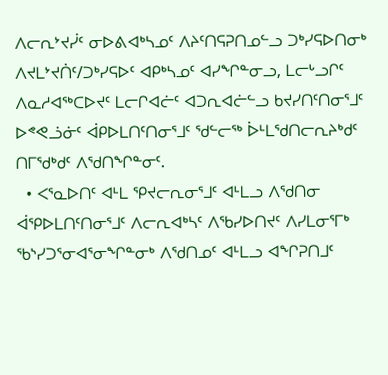ᐱᓕᕆᔾᔪᓰᑦ ᓂᐅᕕᐊᒃᓴᓄᑦ ᐱᔨᑦᑎᕋᕈᑎᓄᓪᓗ ᑐᒃᓯᕋᐅᑎᓂᒃ ᐱᔪᒪᔾᔪᑏᑦ/ᑐᒃᓯᕋᐅᑦ ᐊᑭᒃᓴᓄᑦ ᐊᓯᖏᓐᓂᓗ, ᒪᓕᒡᓗᒋᑦ ᐱᓇᓱᐊᖅᑕᐅᔪᑦ ᒪᓕᒋᐊᓖᑦ ᐊᑐᕆᐊᓖᓪᓗ ᑲᔪᓯᑎᑦᑎᓂᕐᒧᑦ ᐅᕝᕙᓘᓃᑦ ᐋᑭᐅᒪᑎᑦᑎᓂᕐᒧᑦ ᖁᓪᓕᖅ ᐆᒻᒪᖁᑎᓕᕆᔨᒃᑯᑦ ᑎᒥᖁᒃᑯᑦ ᐱᖁᑎᖏᓐᓂᑦ.
  • ᐸᕐᓇᐅᑎᑦ ᐊᒻᒪ ᕿᔪᓕᕆᓂᕐᒧᑦ ᐊᒻᒪᓗ ᐱᖁᑎᓂ ᐋᕿᐅᒪᑎᑦᑎᓂᕐᒧᑦ ᐱᓕᕆᐊᒃᓴᑦ ᐱᖃᓯᐅᑎᔪᑦ ᐱᓯᒪᓂᕐᒥᒃ ᖃᔅᓯᑐᕐᓂᐊᕐᓂᖏᓐᓂᒃ ᐱᖁᑎᓄᑦ ᐊᒻᒪᓗ ᐊᖏᕈᑎᒧᑦ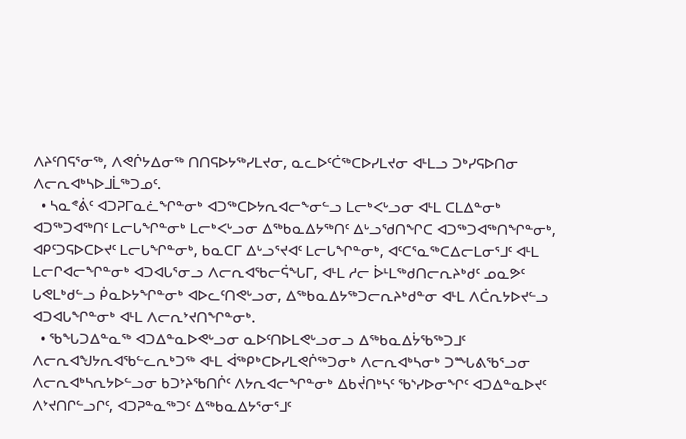ᐱᔨᑦᑎᕋᕐᓂᖅ, ᐱᕙᒌᔭᐃᓂᖅ ᑎᑎᕋᐅᔭᖅᓯᒪᔪᓂ, ᓇᓚᐅᑦᑖᖅᑕᐅᓯᒪᔪᓂ ᐊᒻᒪᓗ ᑐᒃᓯᕋᐅᑎᓂ ᐱᓕᕆᐊᒃᓴᐅᒧᒫᖅᑐᓄᑦ.
  • ᓴᓇᕝᕖᑦ ᐊᑐᕈᒥᓇᓛᖏᓐᓂᒃ ᐊᑐᖅᑕᐅᔭᕆᐊᓕᖕᓂᓪᓗ ᒪᓕᒃᐸᒡᓗᓂ ᐊᒻᒪ ᑕᒪᐃᓐᓂᒃ ᐊᑐᖅᑐᐊᖅᑎᑦ ᒪᓕᒐᖏᓐᓂᒃ ᒪᓕᒃᐸᒡᓗᓂ ᐃᖅᑲᓇᐃᔭᖅᑎᑦ ᐃᒡᓗᖁᑎᖏᑕ ᐊᑐᖅᑐᐊᖅᑎᖏᓐᓂᒃ, ᐊᑭᑦᑐᕋᐅᑕᐅᔪᑦ ᒪᓕᒐᖏᓐᓂᒃ, ᑲᓇᑕᒥ ᐃᒡᓗᕐᔪᐊᑦ ᒪᓕᒐᖏᓐᓂᒃ, ᐊᑦᑕᕐᓇᖅᑕᐃᓕᒪᓂᕐᒧᑦ ᐊᒻᒪ ᒪᓕᒋᐊᓕᖏᓐᓂᒃ ᐊᑐᐊᒐᕐᓂᓗ ᐱᓕᕆᐊᖃᓕᕌᖓᒥ, ᐊᒻᒪ ᓱᓕ ᐆᒻᒪᖅᑯᑎᓕᕆᔨᒃᑯᑦ ᓄᓇᕗᑦ ᒐᕙᒪᒃᑯᓪᓗ ᑮᓇᐅᔭᖏᓐᓂᒃ ᐊᐅᓚᑦᑎᕙᒡᓗᓂ, ᐃᖅᑲᓇᐃᔭᖅᑐᓕᕆᔨᒃᑯᓐᓂ ᐊᒻᒪ ᐱᑖᕆᔭᐅᔪᓪᓗ ᐊᑐᐊᒐᖏᓐᓂᒃ ᐊᒻᒪ ᐱᓕᕆᔾᔪᑎᖏᓐᓂᒃ.
  • ᖃᖓᑐᐃᓐᓇᖅ ᐊᑐᐃᓐᓇᐅᕙᒡᓗᓂ ᓇᐅᑦᑎᐅᒪᕙᒡᓗᓂᓗ ᐃᖅᑲᓇᐃᔮᖃᖅᑐᒧᑦ ᐱᓕᕆᐊᖑᔭᕆᐊᖃᓪᓚᕆᒃᑐᖅ ᐊᒻᒪ ᐋᖅᑭᒃᑕᐅᓯᒪᕙᒌᖅᑐᓂᒃ ᐱᓕᕆᐊᒃᓴᓂᒃ ᑐᙵᕕᖃᕐᓗᓂ ᐱᓕᕆᐊᒃᓴᕆᔭᐅᓪᓗᓂ ᑲᑐᔾᔨᖃᑎᒌᑦ ᐱᔭᕆᐊᓕᖏᓐᓂᒃ ᐃᑲᔫᑎᒃᓴᑦ ᖃᔅᓯᐅᓂᖏᑦ ᐊᑐᐃᓐᓇᐅᔪᑦ ᐱᔾᔪᑎᒋᓪᓗᒋᑦ, ᐊᑐᕈᓐᓇᖅᑐᑦ ᐃᖅᑲᓇᐃᔭᕐᓂᕐᒧᑦ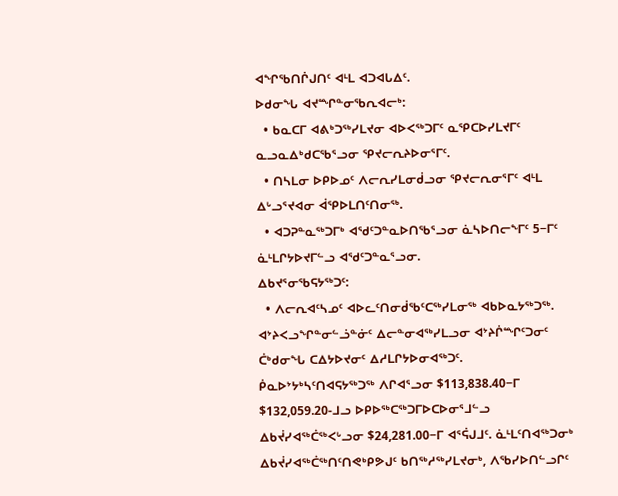ᐊᖏᖃᑎᒌᒍᑎᑦ ᐊᒻᒪ ᐊᑐᐊᒐᐃᑦ.
ᐅᑯᓂᖓ ᐊᔪᙱᓐᓂᖃᕆᐊᓕᒃ:
  • ᑲᓇᑕᒥ ᐊᕕᒃᑐᖅᓯᒪᔪᓂ ᐊᐅᐸᖅᑐᒥᑦ ᓇᕿᑕᐅᓯᒪᔪᒥᑦ ᓇᓗᓇᐃᒃᑯᑕᖃᕐᓗᓂ ᕿᔪᓕᕆᔨᐅᓂᕐᒥᑦ.
  • ᑎᓴᒪᓂ ᐅᑭᐅᓄᑦ ᐱᓕᕆᓯᒪᓂᑰᓗᓂ ᕿᔪᓕᕆᓂᕐᒥᑦ ᐊᒻᒪ ᐃᒡᓗᕐᔪᐊᓂ ᐋᕿᐅᒪᑎᑦᑎᓂᖅ.
  • ᐊᑐᕈᓐᓇᖅᑐᒥᒃ ᐊᖁᑦᑐᓐᓇᐅᑎᖃᕐᓗᓂ ᓈᓴᐅᑎᓕᖕᒥᑦ 5−ᒥᑦ ᓈᒻᒪᒋᔭᐅᔪᒥᓪᓗ ᐊᖁᑦᑐᓐᓇᕐᓗᓂ.
ᐃᑲᔪᕐᓂᖃᕋᔭᖅᑐᑦ:
  • ᐱᓕᕆᐊᑦᓴᓄᑦ ᐊᐅᓚᑦᑎᓂᑰᖃᑦᑕᖅᓯᒪᓂᖅ ᐊᑲᐅᓇᔭᖅᑐᖅ.
ᐊᔾᔨᐸᓗᖏᓐᓂᓪᓘᓐᓃᑦ ᐃᓕᓐᓂᐊᖅᓯᒪᓗᓂ ᐊᔾᔨᒌᙱᑦᑐᓂᑦ ᑖᒃᑯᓂᖓ ᑕᐃᔭᐅᔪᓂᑦ ᐃᓱᒪᒋᔭᐅᓂᐊᖅᑐᑦ.
ᑮᓇᐅᔾᔭᒃᓴᑦᑎᐊᕋᔭᖅᑐᖅ ᐱᒋᐊᕐᓗᓂ $113,838.40−ᒥ $132,059.20-ᒧᓗ ᐅᑭᐅᖅᑕᖅᑐᒥᐅᑕᐅᓂᕐᒧᓪᓗ ᐃᑲᔫᓯᐊᖅᑖᖅᐸᒡᓗᓂ $24,281.00−ᒥ ᐊᕐᕌᒍᒧᑦ. ᓈᒻᒪᑦᑎᐊᖅᑐᓂᒃ ᐃᑲᔫᓯᐊᖅᑖᖅᑎᑦᑎᕙᒃᑭᕗᒍᑦ ᑲᑎᖅᓱᖅᓯᒪᔪᓂᒃ, ᐱᖃᓯᐅᑎᓪᓗᒋᑦ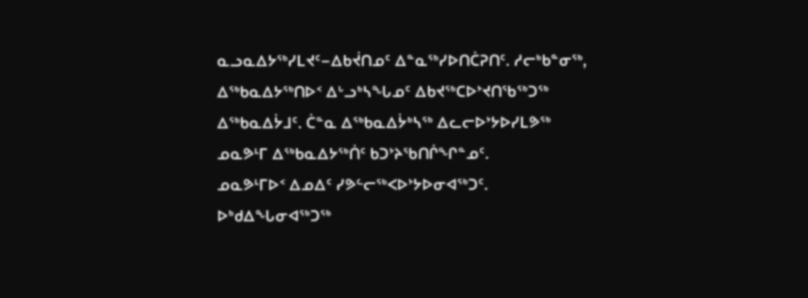ᓇᓗᓇᐃᔭᖅᓯᒪᔪᑦ−ᐃᑲᔫᑎᓄᑦ ᐃᓐᓇᖅᓯᐅᑎᑖᕈᑎᑦ. ᓱᓕᒃᑲᓐᓂᖅ, ᐃᖅᑲᓇᐃᔭᖅᑎᐅᑉ ᐃᒡᓗᒃᓴᖓᓄᑦ ᐃᑲᔪᖅᑕᐅᔾᔪᑎᖃᖅᑐᖅ ᐃᖅᑲᓇᐃᔮᒧᑦ. ᑖᓐᓇ ᐃᖅᑲᓇᐃᔮᒃᓴᖅ ᐃᓚᓕᐅᔾᔭᐅᓯᒪᕗᖅ ᓄᓇᕗᒻᒥ ᐃᖅᑲᓇᐃᔭᖅᑏᑦ ᑲᑐᔾᔨᖃᑎᒌᖏᓐᓄᑦ.
ᓄᓇᕗᒻᒥᐅᑉ ᐃᓄᐃᑦ ᓯᕗᓪᓕᖅᐸᐅᔾᔭᐅᓂᐊᖅᑐᑦ.
ᐅᒃᑯᐃᖓᓂᐊᖅᑐᖅ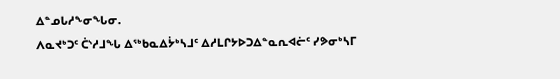ᐃᓐᓄᒐᓱᖕᓂᖓᓂ.
ᐱᓇᔪᒃᑐᑦ ᑖᔅᓱᒧᖓ ᐃᖅᑲᓇᐃᔮᒃᓴᒧᑦ ᐃᓱᒪᒋᔭᐅᑐᐃᓐᓇᕆᐊᓖᑦ ᓯᕗᓂᒃᓴᒥ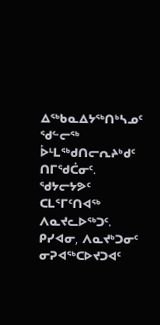ᐃᖅᑲᓇᐃᔭᖅᑎᒃᓴᓄᑦ ᖁᓪᓕᖅ ᐆᒻᒪᖅᑯᑎᓕᕆᔨᒃᑯᑦ ᑎᒥᖁᑖᓂᑦ.
ᖁᔭᓕᔭᕗᑦ ᑕᒪᕐᒥᑦᑎᐊᖅ ᐱᓇᔪᓚᐅᖅᑐᑦ. ᑭᓯᐊᓂ, ᐱᓇᔪᒃᑐᓂᑦ ᓂᕈᐊᖅᑕᐅᔪᑐᐊᑦ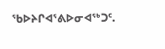ᖃᐅᔨᒋᐊᕐᕕᐅᓂᐊᖅᑐᑦ.